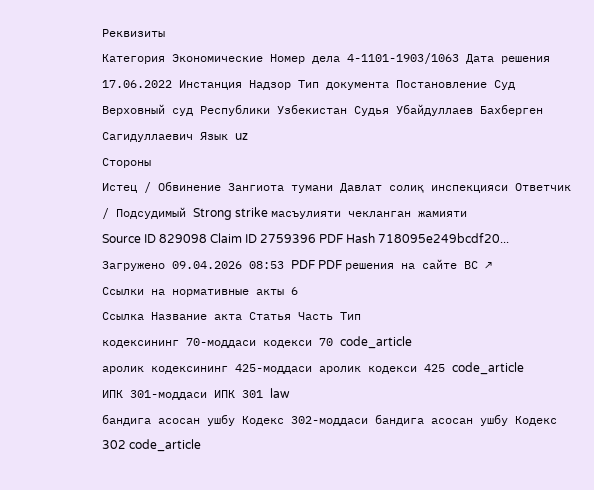Реквизиты
Категория Экономические Номер дела 4-1101-1903/1063 Дата решения 17.06.2022 Инстанция Надзор Тип документа Постановление Суд Верховный суд Республики Узбекистан Судья Убайдуллаев Бахберген Сагидуллаевич Язык uz
Стороны
Истец / Обвинение Зангиота тумани Давлат солиқ инспекцияси Ответчик / Подсудимый Strong strike масъулияти чекланган жамияти
Source ID 829098 Claim ID 2759396 PDF Hash 718095e249bcdf20... Загружено 09.04.2026 08:53 PDF PDF решения на сайте ВС ↗
Ссылки на нормативные акты 6
Ссылка Название акта Статья Часть Тип
кодексининг 70-моддаси кодекси 70 code_article
аролик кодексининг 425-моддаси аролик кодекси 425 code_article
ИПК 301-моддаси ИПК 301 law
бандига асосан ушбу Кодекс 302-моддаси бандига асосан ушбу Кодекс 302 code_article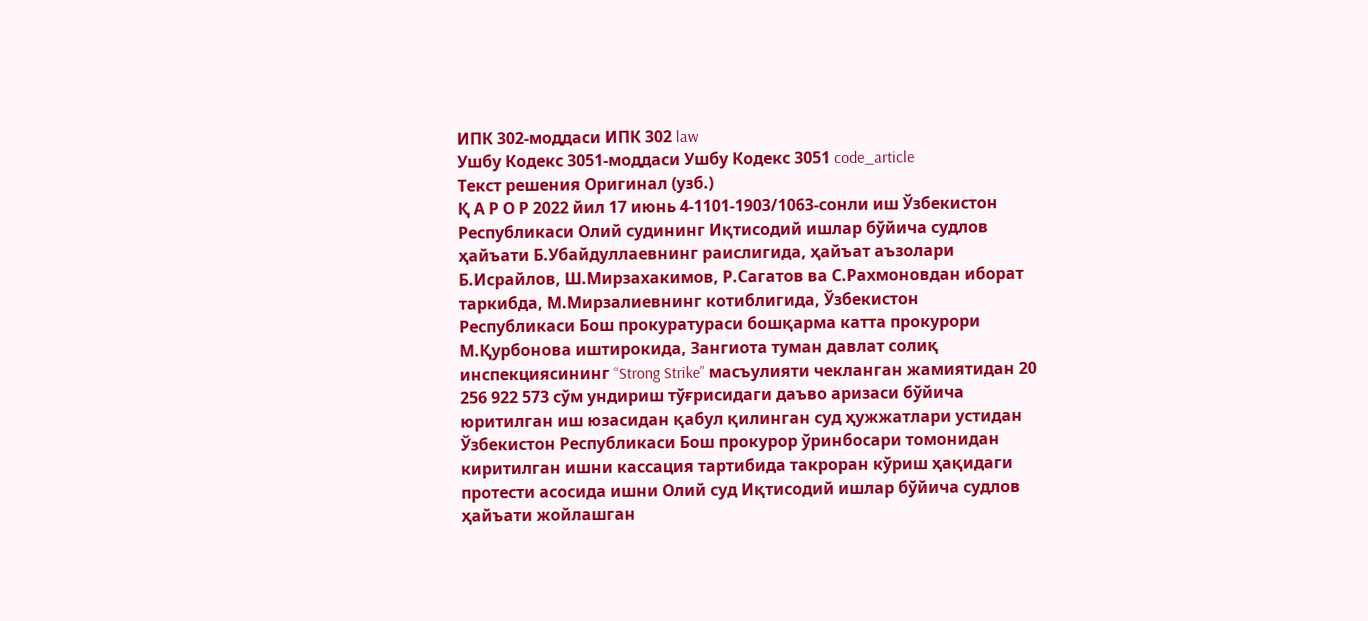ИПК 302-моддаси ИПК 302 law
Ушбу Кодекс 3051-моддаси Ушбу Кодекс 3051 code_article
Текст решения Оригинал (узб.)
Қ А Р О Р 2022 йил 17 июнь 4-1101-1903/1063-сонли иш Ўзбекистон Республикаси Олий судининг Иқтисодий ишлар бўйича судлов ҳайъати Б.Убайдуллаевнинг раислигида, ҳайъат аъзолари Б.Исрайлов, Ш.Мирзахакимов, Р.Сагатов ва С.Рахмоновдан иборат таркибда, М.Мирзалиевнинг котиблигида, Ўзбекистон Республикаси Бош прокуратураси бошқарма катта прокурори М.Қурбонова иштирокида, Зангиота туман давлат солиқ инспекциясининг “Strong Strike” масъулияти чекланган жамиятидан 20 256 922 573 сўм ундириш тўғрисидаги даъво аризаси бўйича юритилган иш юзасидан қабул қилинган суд ҳужжатлари устидан Ўзбекистон Республикаси Бош прокурор ўринбосари томонидан киритилган ишни кассация тартибида такроран кўриш ҳақидаги протести асосида ишни Олий суд Иқтисодий ишлар бўйича судлов ҳайъати жойлашган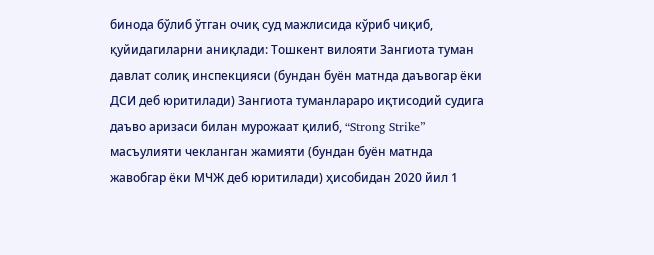бинода бўлиб ўтган очиқ суд мажлисида кўриб чиқиб, қуйидагиларни аниқлади: Тошкент вилояти Зангиота туман давлат солиқ инспекцияси (бундан буён матнда даъвогар ёки ДСИ деб юритилади) Зангиота туманлараро иқтисодий судига даъво аризаси билан мурожаат қилиб, “Strong Strike” масъулияти чекланган жамияти (бундан буён матнда жавобгар ёки МЧЖ деб юритилади) ҳисобидан 2020 йил 1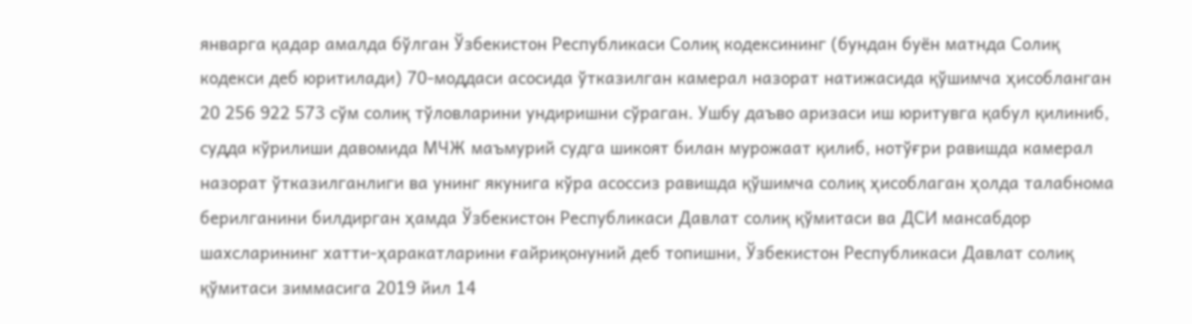январга қадар амалда бўлган Ўзбекистон Республикаси Солиқ кодексининг (бундан буён матнда Солиқ кодекси деб юритилади) 70-моддаси асосида ўтказилган камерал назорат натижасида қўшимча ҳисобланган 20 256 922 573 сўм солиқ тўловларини ундиришни сўраган. Ушбу даъво аризаси иш юритувга қабул қилиниб, судда кўрилиши давомида МЧЖ маъмурий судга шикоят билан мурожаат қилиб, нотўғри равишда камерал назорат ўтказилганлиги ва унинг якунига кўра асоссиз равишда қўшимча солиқ ҳисоблаган ҳолда талабнома берилганини билдирган ҳамда Ўзбекистон Республикаси Давлат солиқ қўмитаси ва ДСИ мансабдор шахсларининг хатти-ҳаракатларини ғайриқонуний деб топишни, Ўзбекистон Республикаси Давлат солиқ қўмитаси зиммасига 2019 йил 14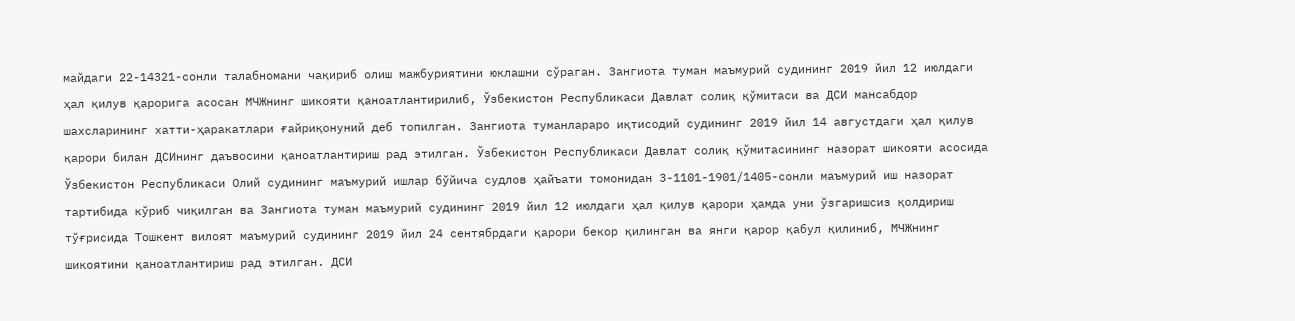майдаги 22-14321-сонли талабномани чақириб олиш мажбуриятини юклашни сўраган. Зангиота туман маъмурий судининг 2019 йил 12 июлдаги ҳал қилув қарорига асосан МЧЖнинг шикояти қаноатлантирилиб, Ўзбекистон Республикаси Давлат солиқ қўмитаси ва ДСИ мансабдор шахсларининг хатти-ҳаракатлари ғайриқонуний деб топилган. Зангиота туманлараро иқтисодий судининг 2019 йил 14 августдаги ҳал қилув қарори билан ДСИнинг даъвосини қаноатлантириш рад этилган. Ўзбекистон Республикаси Давлат солиқ қўмитасининг назорат шикояти асосида Ўзбекистон Республикаси Олий судининг маъмурий ишлар бўйича судлов ҳайъати томонидан 3-1101-1901/1405-сонли маъмурий иш назорат тартибида кўриб чиқилган ва Зангиота туман маъмурий судининг 2019 йил 12 июлдаги ҳал қилув қарори ҳамда уни ўзгаришсиз қолдириш тўғрисида Тошкент вилоят маъмурий судининг 2019 йил 24 сентябрдаги қарори бекор қилинган ва янги қарор қабул қилиниб, МЧЖнинг шикоятини қаноатлантириш рад этилган. ДСИ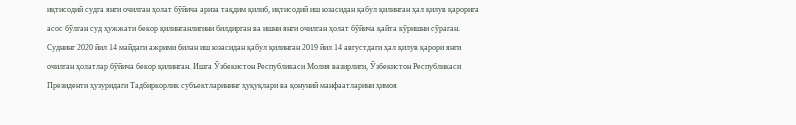иқтисодий судга янги очилган ҳолат бўйича ариза тақдим қилиб, иқтисодий иш юзасидан қабул қилинган ҳал қилув қарорига асос бўлган суд ҳужжати бекор қилинганлигини билдирган ва ишни янги очилган ҳолат бўйича қайта кўришни сўраган. Суднинг 2020 йил 14 майдаги ажрими билан иш юзасидан қабул қилинган 2019 йил 14 августдаги ҳал қилув қарори янги очилган ҳолатлар бўйича бекор қилинган. Ишга Ўзбекистон Республикаси Молия вазирлиги, Ўзбекистон Республикаси Президенти ҳузуридаги Тадбиркорлик субъектларининг ҳуқуқлари ва қонуний манфаатларини ҳимоя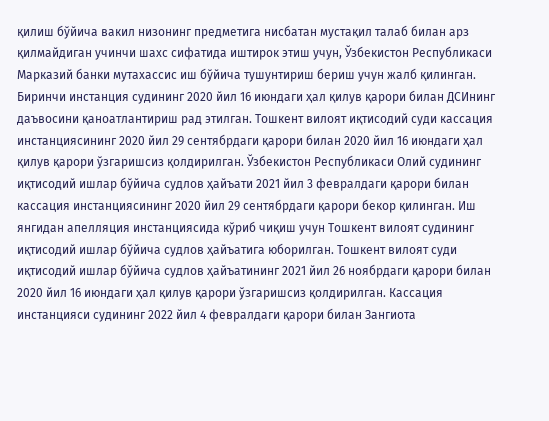қилиш бўйича вакил низонинг предметига нисбатан мустақил талаб билан арз қилмайдиган учинчи шахс сифатида иштирок этиш учун, Ўзбекистон Республикаси Марказий банки мутахассис иш бўйича тушунтириш бериш учун жалб қилинган. Биринчи инстанция судининг 2020 йил 16 июндаги ҳал қилув қарори билан ДСИнинг даъвосини қаноатлантириш рад этилган. Тошкент вилоят иқтисодий суди кассация инстанциясининг 2020 йил 29 сентябрдаги қарори билан 2020 йил 16 июндаги ҳал қилув қарори ўзгаришсиз қолдирилган. Ўзбекистон Республикаси Олий судининг иқтисодий ишлар бўйича судлов ҳайъати 2021 йил 3 февралдаги қарори билан кассация инстанциясининг 2020 йил 29 сентябрдаги қарори бекор қилинган. Иш янгидан апелляция инстанциясида кўриб чиқиш учун Тошкент вилоят судининг иқтисодий ишлар бўйича судлов ҳайъатига юборилган. Тошкент вилоят суди иқтисодий ишлар бўйича судлов ҳайъатининг 2021 йил 26 ноябрдаги қарори билан 2020 йил 16 июндаги ҳал қилув қарори ўзгаришсиз қолдирилган. Кассация инстанцияси судининг 2022 йил 4 февралдаги қарори билан Зангиота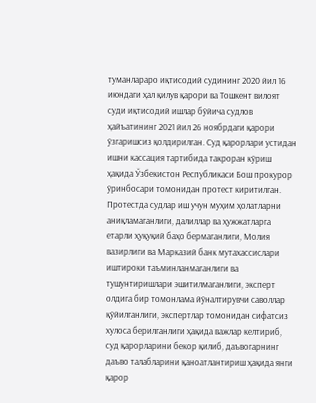туманлараро иқтисодий судининг 2020 йил 16 июндаги ҳал қилув қарори ва Тошкент вилоят суди иқтисодий ишлар бўйича судлов ҳайъатининг 2021 йил 26 ноябрдаги қарори ўзгаришсиз қолдирилган. Суд қарорлари устидан ишни кассация тартибида такроран кўриш ҳақида Ўзбекистон Республикаси Бош прокурор ўринбосари томонидан протест киритилган. Протестда судлар иш учун муҳим ҳолатларни аниқламаганлиги, далиллар ва ҳужжатларга етарли ҳуқуқий баҳо бермаганлиги, Молия вазирлиги ва Марказий банк мутахассислари иштироки таъминланмаганлиги ва тушунтиришлари эшитилмаганлиги, эксперт олдига бир томонлама йўналтирувчи саволлар қўйилганлиги, экспертлар томонидан сифатсиз хулоса берилганлиги ҳақида важлар келтириб, суд қарорларини бекор қилиб, даъвогарнинг даъво талабларини қаноатлантириш ҳақида янги қарор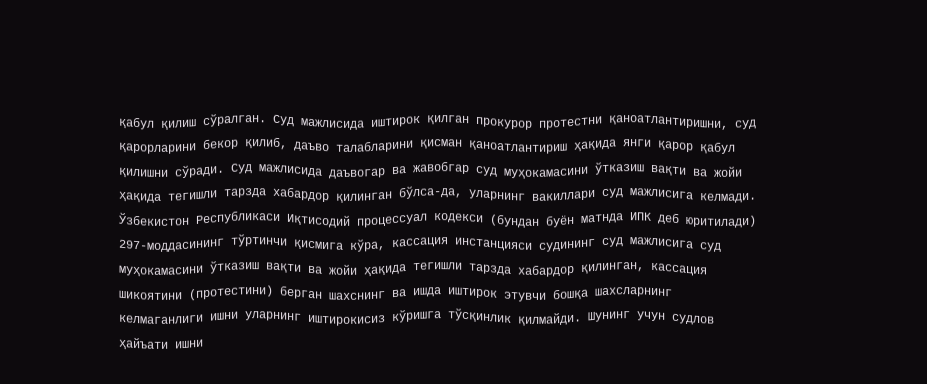қабул қилиш сўралган. Суд мажлисида иштирок қилган прокурор протестни қаноатлантиришни, суд қарорларини бекор қилиб, даъво талабларини қисман қаноатлантириш ҳақида янги қарор қабул қилишни сўради. Суд мажлисида даъвогар ва жавобгар суд муҳокамасини ўтказиш вақти ва жойи ҳақида тегишли тарзда хабардор қилинган бўлса-да, уларнинг вакиллари суд мажлисига келмади. Ўзбекистон Республикаси Иқтисодий процессуал кодекси (бундан буён матнда ИПК деб юритилади) 297-моддасининг тўртинчи қисмига кўра, кассация инстанцияси судининг суд мажлисига суд муҳокамасини ўтказиш вақти ва жойи ҳақида тегишли тарзда хабардор қилинган, кассация шикоятини (протестини) берган шахснинг ва ишда иштирок этувчи бошқа шахсларнинг келмаганлиги ишни уларнинг иштирокисиз кўришга тўсқинлик қилмайди. Шунинг учун судлов ҳайъати ишни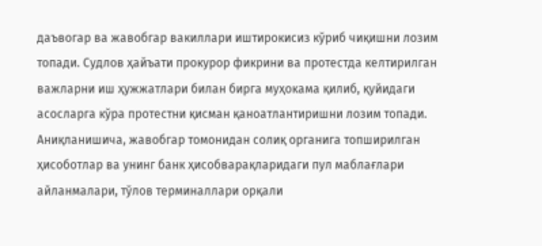даъвогар ва жавобгар вакиллари иштирокисиз кўриб чиқишни лозим топади. Судлов ҳайъати прокурор фикрини ва протестда келтирилган важларни иш ҳужжатлари билан бирга муҳокама қилиб, қуйидаги асосларга кўра протестни қисман қаноатлантиришни лозим топади. Аниқланишича, жавобгар томонидан солиқ органига топширилган ҳисоботлар ва унинг банк ҳисобварақларидаги пул маблағлари айланмалари, тўлов терминаллари орқали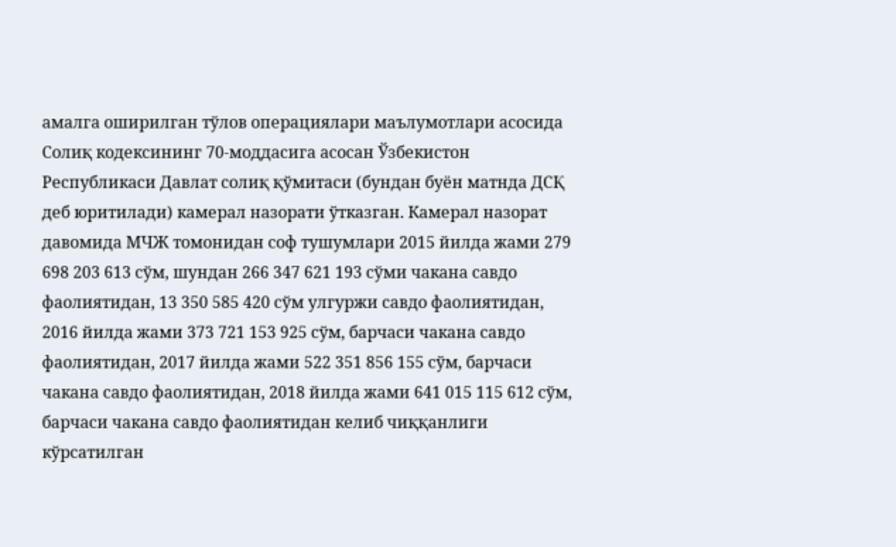амалга оширилган тўлов операциялари маълумотлари асосида Солиқ кодексининг 70-моддасига асосан Ўзбекистон Республикаси Давлат солиқ қўмитаси (бундан буён матнда ДСҚ деб юритилади) камерал назорати ўтказган. Камерал назорат давомида МЧЖ томонидан соф тушумлари 2015 йилда жами 279 698 203 613 сўм, шундан 266 347 621 193 сўми чакана савдо фаолиятидан, 13 350 585 420 сўм улгуржи савдо фаолиятидан, 2016 йилда жами 373 721 153 925 сўм, барчаси чакана савдо фаолиятидан, 2017 йилда жами 522 351 856 155 сўм, барчаси чакана савдо фаолиятидан, 2018 йилда жами 641 015 115 612 сўм, барчаси чакана савдо фаолиятидан келиб чиққанлиги кўрсатилган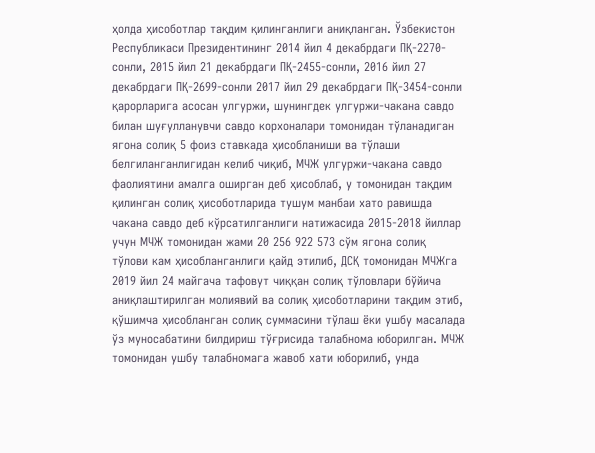ҳолда ҳисоботлар тақдим қилинганлиги аниқланган. Ўзбекистон Республикаси Президентининг 2014 йил 4 декабрдаги ПҚ-2270-сонли, 2015 йил 21 декабрдаги ПҚ-2455-сонли, 2016 йил 27 декабрдаги ПҚ-2699-сонли 2017 йил 29 декабрдаги ПҚ-3454-сонли қарорларига асосан улгуржи, шунингдек улгуржи-чакана савдо билан шуғулланувчи савдо корхоналари томонидан тўланадиган ягона солиқ 5 фоиз ставкада ҳисобланиши ва тўлаши белгиланганлигидан келиб чиқиб, МЧЖ улгуржи-чакана савдо фаолиятини амалга оширган деб ҳисоблаб, у томонидан тақдим қилинган солиқ ҳисоботларида тушум манбаи хато равишда чакана савдо деб кўрсатилганлиги натижасида 2015-2018 йиллар учун МЧЖ томонидан жами 20 256 922 573 сўм ягона солиқ тўлови кам ҳисобланганлиги қайд этилиб, ДСҚ томонидан МЧЖга 2019 йил 24 майгача тафовут чиққан солиқ тўловлари бўйича аниқлаштирилган молиявий ва солиқ ҳисоботларини тақдим этиб, қўшимча ҳисобланган солиқ суммасини тўлаш ёки ушбу масалада ўз муносабатини билдириш тўғрисида талабнома юборилган. МЧЖ томонидан ушбу талабномага жавоб хати юборилиб, унда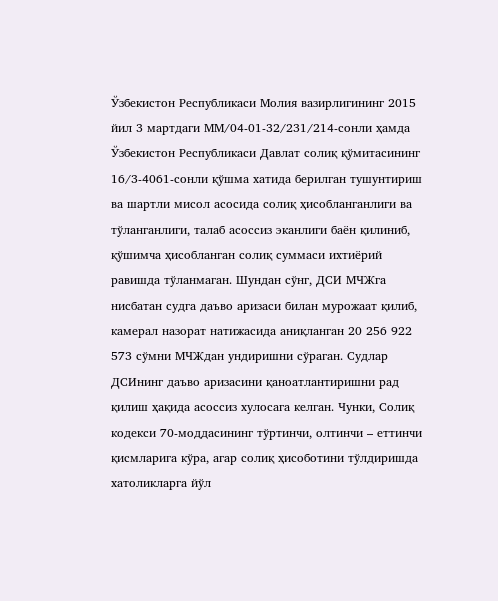Ўзбекистон Республикаси Молия вазирлигининг 2015 йил 3 мартдаги ММ/04-01-32/231/214-сонли ҳамда Ўзбекистон Республикаси Давлат солиқ қўмитасининг 16/3-4061-сонли қўшма хатида берилган тушунтириш ва шартли мисол асосида солиқ ҳисобланганлиги ва тўланганлиги, талаб асоссиз эканлиги баён қилиниб, қўшимча ҳисобланган солиқ суммаси ихтиёрий равишда тўланмаган. Шундан сўнг, ДСИ МЧЖга нисбатан судга даъво аризаси билан мурожаат қилиб, камерал назорат натижасида аниқланган 20 256 922 573 сўмни МЧЖдан ундиришни сўраган. Судлар ДСИнинг даъво аризасини қаноатлантиришни рад қилиш ҳақида асоссиз хулосага келган. Чунки, Солиқ кодекси 70-моддасининг тўртинчи, олтинчи – еттинчи қисмларига кўра, агар солиқ ҳисоботини тўлдиришда хатоликларга йўл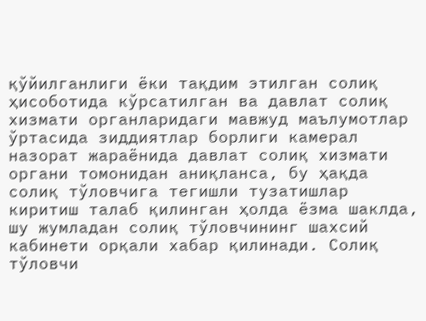қўйилганлиги ёки тақдим этилган солиқ ҳисоботида кўрсатилган ва давлат солиқ хизмати органларидаги мавжуд маълумотлар ўртасида зиддиятлар борлиги камерал назорат жараёнида давлат солиқ хизмати органи томонидан аниқланса, бу ҳақда солиқ тўловчига тегишли тузатишлар киритиш талаб қилинган ҳолда ёзма шаклда, шу жумладан солиқ тўловчининг шахсий кабинети орқали хабар қилинади. Солиқ тўловчи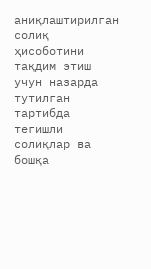аниқлаштирилган солиқ ҳисоботини тақдим этиш учун назарда тутилган тартибда тегишли солиқлар ва бошқа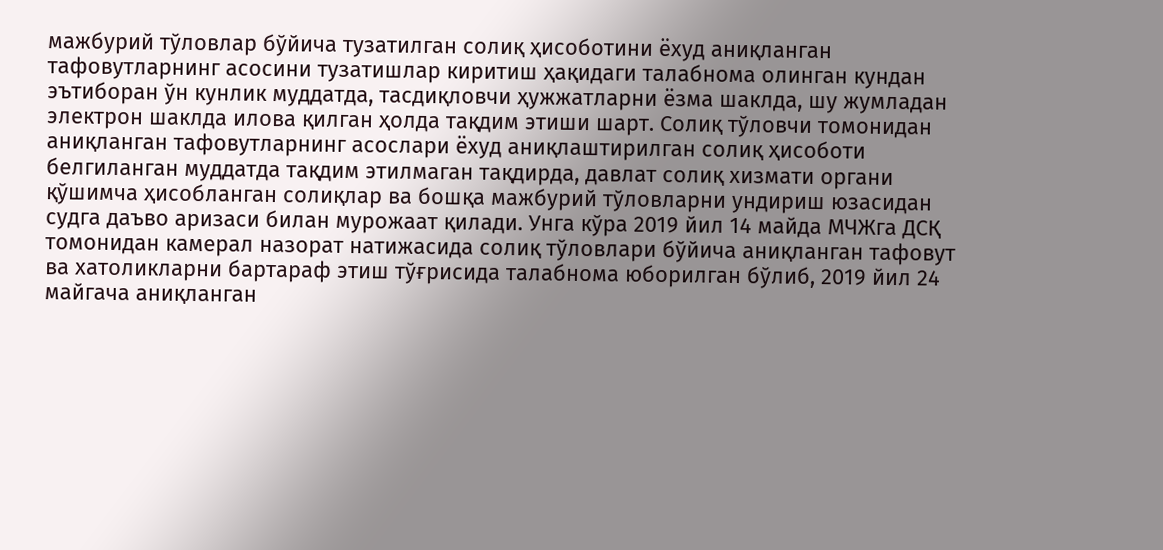мажбурий тўловлар бўйича тузатилган солиқ ҳисоботини ёхуд аниқланган тафовутларнинг асосини тузатишлар киритиш ҳақидаги талабнома олинган кундан эътиборан ўн кунлик муддатда, тасдиқловчи ҳужжатларни ёзма шаклда, шу жумладан электрон шаклда илова қилган ҳолда тақдим этиши шарт. Солиқ тўловчи томонидан аниқланган тафовутларнинг асослари ёхуд аниқлаштирилган солиқ ҳисоботи белгиланган муддатда тақдим этилмаган тақдирда, давлат солиқ хизмати органи қўшимча ҳисобланган солиқлар ва бошқа мажбурий тўловларни ундириш юзасидан судга даъво аризаси билан мурожаат қилади. Унга кўра 2019 йил 14 майда МЧЖга ДСҚ томонидан камерал назорат натижасида солиқ тўловлари бўйича аниқланган тафовут ва хатоликларни бартараф этиш тўғрисида талабнома юборилган бўлиб, 2019 йил 24 майгача аниқланган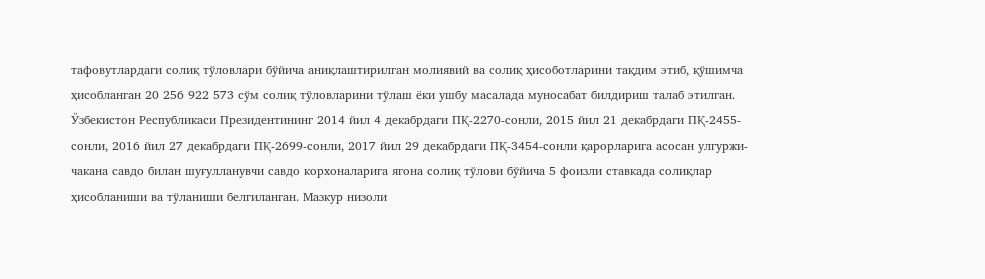тафовутлардаги солиқ тўловлари бўйича аниқлаштирилган молиявий ва солиқ ҳисоботларини тақдим этиб, қўшимча ҳисобланган 20 256 922 573 сўм солиқ тўловларини тўлаш ёки ушбу масалада муносабат билдириш талаб этилган. Ўзбекистон Республикаси Президентининг 2014 йил 4 декабрдаги ПҚ-2270-сонли, 2015 йил 21 декабрдаги ПҚ-2455-сонли, 2016 йил 27 декабрдаги ПҚ-2699-сонли, 2017 йил 29 декабрдаги ПҚ-3454-сонли қарорларига асосан улгуржи-чакана савдо билан шуғулланувчи савдо корхоналарига ягона солиқ тўлови бўйича 5 фоизли ставкада солиқлар ҳисобланиши ва тўланиши белгиланган. Мазкур низоли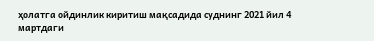ҳолатга ойдинлик киритиш мақсадида суднинг 2021 йил 4 мартдаги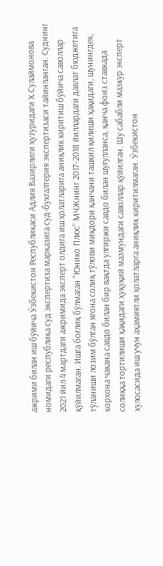ажрими билан иш бўйича Ўзбекистон Республикаси Адлия Вазирлиги ҳузуридаги Х.Сулаймонова номидаги республика суд экспертиза марказига суд-бухгалтерия экспертизаси тайинланган. Суднинг 2021 йил 4 мартдаги ажримида эксперт олдига иш ҳолатларига аниқлик киритиш бўйича саволлар қўйилмаган. Ишга боғлиқ бўлмаган “Юнико Плюс” МЧЖнинг 2017-2018 йиллардаги давлат бюджетига тўланиши лозим бўлган ягона солиқ тўлови миқдори қанчани ташкил қилиши ҳақидаги, шунингдек, корхона чакана савдо билан бир вақтда улгиржи савдо билан шуғулланса, қанча фоиз ставкада солиққа тортилиши ҳақидаги ҳуқуқий мазмундаги саволлар қўйилган. Шу сабабли мазкур эксперт хулосасида иш учун аҳамиятли ҳолатларга аниқлик киритилмаган. Ўзбекистон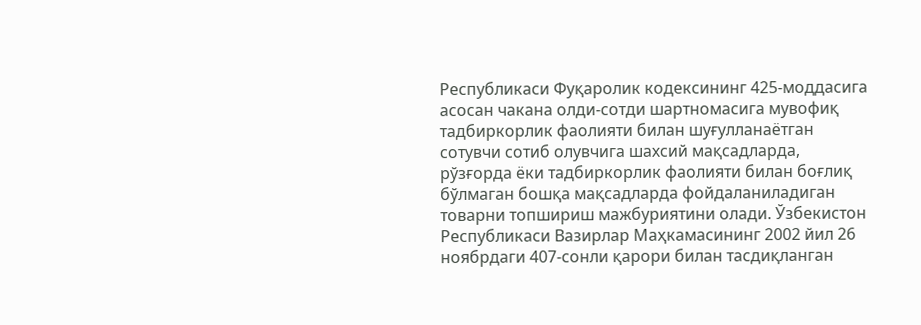Республикаси Фуқаролик кодексининг 425-моддасига асосан чакана олди-сотди шартномасига мувофиқ тадбиркорлик фаолияти билан шуғулланаётган сотувчи сотиб олувчига шахсий мақсадларда, рўзғорда ёки тадбиркорлик фаолияти билан боғлиқ бўлмаган бошқа мақсадларда фойдаланиладиган товарни топшириш мажбуриятини олади. Ўзбекистон Республикаси Вазирлар Маҳкамасининг 2002 йил 26 ноябрдаги 407-сонли қарори билан тасдиқланган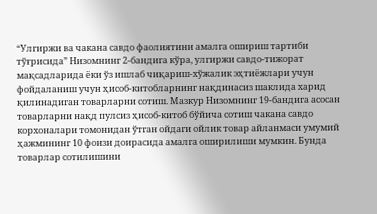“Улгиржи ва чакана савдо фаолиятини амалга ошириш тартиби тўғрисида” Низомнинг 2-бандига кўра, улгиржи савдо-тижорат мақсадларида ёки ўз ишлаб чиқариш-хўжалик эҳтиёжлари учун фойдаланиш учун ҳисоб-китобларнинг нақдинасиз шаклида харид қилинадиган товарларни сотиш. Мазкур Низомнинг 19-бандига асосан товарларни нақд пулсиз ҳисоб-китоб бўйича сотиш чакана савдо корхоналари томонидан ўтган ойдаги ойлик товар айланмаси умумий ҳажмининг 10 фоизи доирасида амалга оширилиши мумкин. Бунда товарлар сотилишини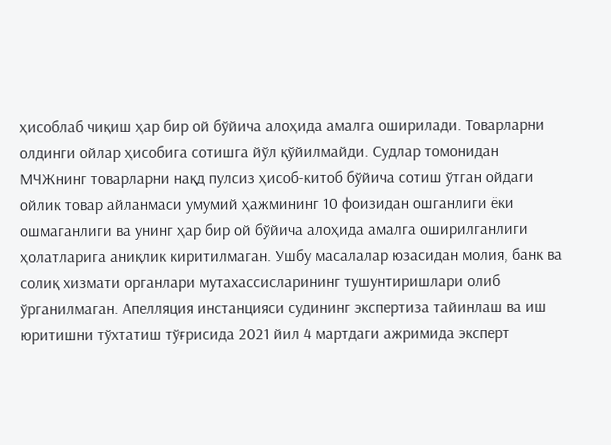ҳисоблаб чиқиш ҳар бир ой бўйича алоҳида амалга оширилади. Товарларни олдинги ойлар ҳисобига сотишга йўл қўйилмайди. Судлар томонидан МЧЖнинг товарларни нақд пулсиз ҳисоб-китоб бўйича сотиш ўтган ойдаги ойлик товар айланмаси умумий ҳажмининг 10 фоизидан ошганлиги ёки ошмаганлиги ва унинг ҳар бир ой бўйича алоҳида амалга оширилганлиги ҳолатларига аниқлик киритилмаган. Ушбу масалалар юзасидан молия, банк ва солиқ хизмати органлари мутахассисларининг тушунтиришлари олиб ўрганилмаган. Апелляция инстанцияси судининг экспертиза тайинлаш ва иш юритишни тўхтатиш тўғрисида 2021 йил 4 мартдаги ажримида эксперт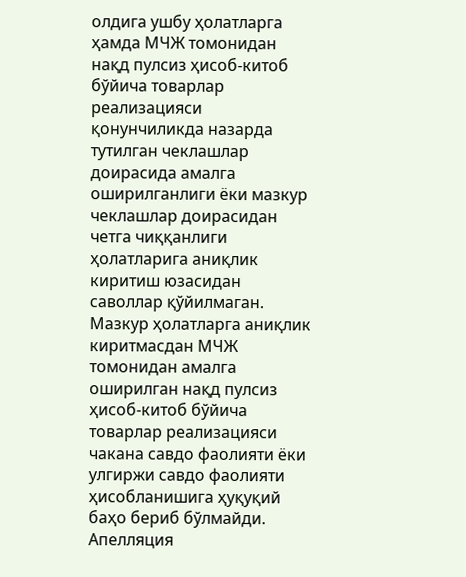олдига ушбу ҳолатларга ҳамда МЧЖ томонидан нақд пулсиз ҳисоб-китоб бўйича товарлар реализацияси қонунчиликда назарда тутилган чеклашлар доирасида амалга оширилганлиги ёки мазкур чеклашлар доирасидан четга чиққанлиги ҳолатларига аниқлик киритиш юзасидан саволлар қўйилмаган. Мазкур ҳолатларга аниқлик киритмасдан МЧЖ томонидан амалга оширилган нақд пулсиз ҳисоб-китоб бўйича товарлар реализацияси чакана савдо фаолияти ёки улгиржи савдо фаолияти ҳисобланишига ҳуқуқий баҳо бериб бўлмайди. Апелляция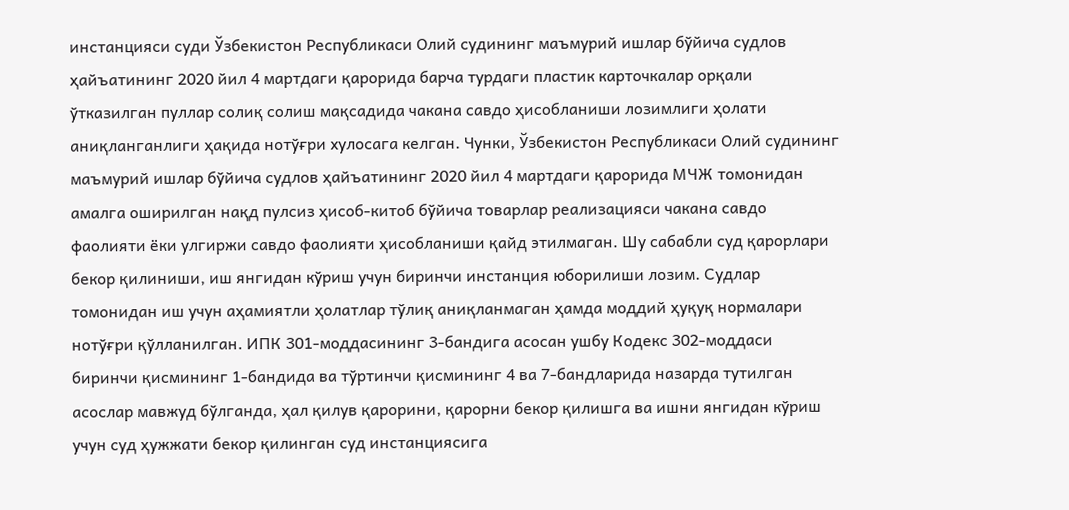инстанцияси суди Ўзбекистон Республикаси Олий судининг маъмурий ишлар бўйича судлов ҳайъатининг 2020 йил 4 мартдаги қарорида барча турдаги пластик карточкалар орқали ўтказилган пуллар солиқ солиш мақсадида чакана савдо ҳисобланиши лозимлиги ҳолати аниқланганлиги ҳақида нотўғри хулосага келган. Чунки, Ўзбекистон Республикаси Олий судининг маъмурий ишлар бўйича судлов ҳайъатининг 2020 йил 4 мартдаги қарорида МЧЖ томонидан амалга оширилган нақд пулсиз ҳисоб-китоб бўйича товарлар реализацияси чакана савдо фаолияти ёки улгиржи савдо фаолияти ҳисобланиши қайд этилмаган. Шу сабабли суд қарорлари бекор қилиниши, иш янгидан кўриш учун биринчи инстанция юборилиши лозим. Судлар томонидан иш учун аҳамиятли ҳолатлар тўлиқ аниқланмаган ҳамда моддий ҳуқуқ нормалари нотўғри қўлланилган. ИПК 301-моддасининг 3-бандига асосан ушбу Кодекс 302-моддаси биринчи қисмининг 1-бандида ва тўртинчи қисмининг 4 ва 7-бандларида назарда тутилган асослар мавжуд бўлганда, ҳал қилув қарорини, қарорни бекор қилишга ва ишни янгидан кўриш учун суд ҳужжати бекор қилинган суд инстанциясига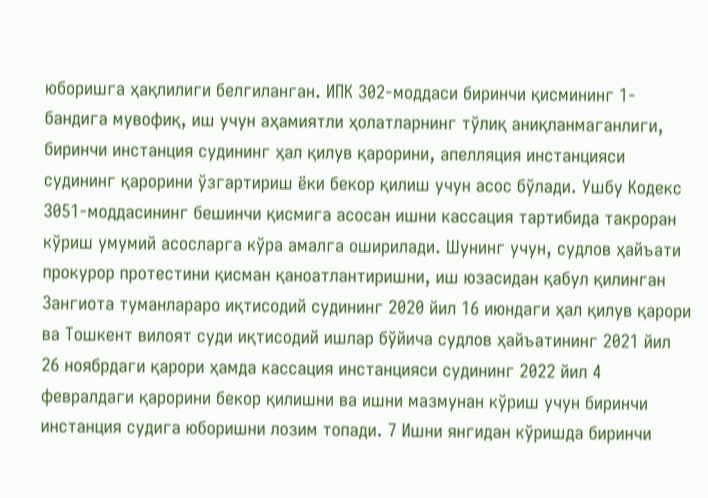юборишга ҳақлилиги белгиланган. ИПК 302-моддаси биринчи қисмининг 1-бандига мувофиқ, иш учун аҳамиятли ҳолатларнинг тўлиқ аниқланмаганлиги, биринчи инстанция судининг ҳал қилув қарорини, апелляция инстанцияси судининг қарорини ўзгартириш ёки бекор қилиш учун асос бўлади. Ушбу Кодекс 3051-моддасининг бешинчи қисмига асосан ишни кассация тартибида такроран кўриш умумий асосларга кўра амалга оширилади. Шунинг учун, судлов ҳайъати прокурор протестини қисман қаноатлантиришни, иш юзасидан қабул қилинган Зангиота туманлараро иқтисодий судининг 2020 йил 16 июндаги ҳал қилув қарори ва Тошкент вилоят суди иқтисодий ишлар бўйича судлов ҳайъатининг 2021 йил 26 ноябрдаги қарори ҳамда кассация инстанцияси судининг 2022 йил 4 февралдаги қарорини бекор қилишни ва ишни мазмунан кўриш учун биринчи инстанция судига юборишни лозим топади. 7 Ишни янгидан кўришда биринчи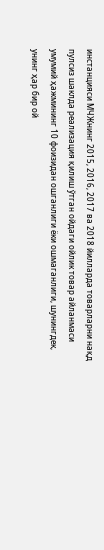инстанцияси МЧЖнинг 2015, 2016, 2017 ва 2018 йилларда товарларни нақд пулсиз шаклда реализация қилиш ўтган ойдаги ойлик товар айланмаси умумий ҳажмининг 10 фоизидан ошганлиги ёки ошмаганлиги, шунингдек, унинг ҳар бир ой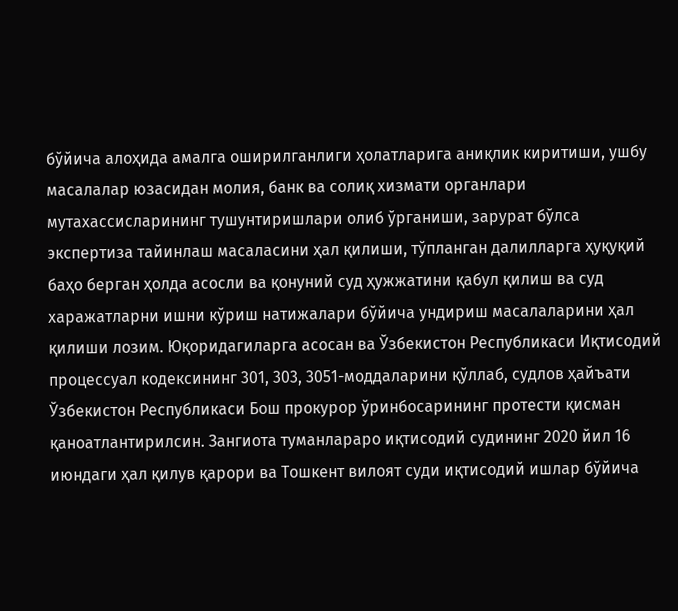бўйича алоҳида амалга оширилганлиги ҳолатларига аниқлик киритиши, ушбу масалалар юзасидан молия, банк ва солиқ хизмати органлари мутахассисларининг тушунтиришлари олиб ўрганиши, зарурат бўлса экспертиза тайинлаш масаласини ҳал қилиши, тўпланган далилларга ҳуқуқий баҳо берган ҳолда асосли ва қонуний суд ҳужжатини қабул қилиш ва суд харажатларни ишни кўриш натижалари бўйича ундириш масалаларини ҳал қилиши лозим. Юқоридагиларга асосан ва Ўзбекистон Республикаси Иқтисодий процессуал кодексининг 301, 303, 3051-моддаларини қўллаб, судлов ҳайъати Ўзбекистон Республикаси Бош прокурор ўринбосарининг протести қисман қаноатлантирилсин. Зангиота туманлараро иқтисодий судининг 2020 йил 16 июндаги ҳал қилув қарори ва Тошкент вилоят суди иқтисодий ишлар бўйича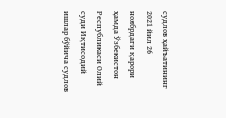судлов ҳайъатининг 2021 йил 26 ноябрдаги қарори ҳамда Ўзбекистон Республикаси Олий суди Иқтисодий ишлар бўйича судлов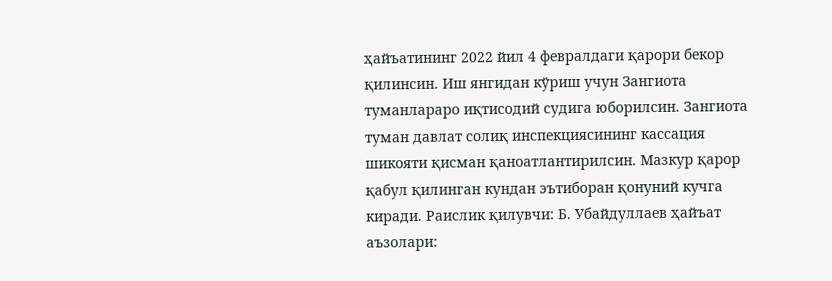ҳайъатининг 2022 йил 4 февралдаги қарори бекор қилинсин. Иш янгидан кўриш учун Зангиота туманлараро иқтисодий судига юборилсин. Зангиота туман давлат солиқ инспекциясининг кассация шикояти қисман қаноатлантирилсин. Мазкур қарор қабул қилинган кундан эътиборан қонуний кучга киради. Раислик қилувчи: Б. Убайдуллаев ҳайъат аъзолари: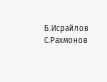Б.Исрайлов С.Рахмонов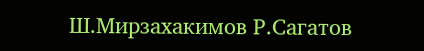Ш.Мирзахакимов Р.Сагатов